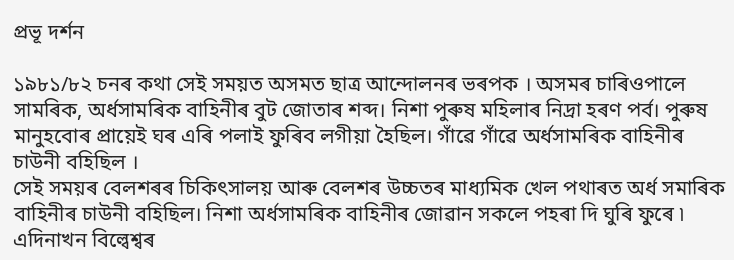প্ৰভূ দর্শন

১৯৮১/৮২ চনৰ কথা সেই সময়ত অসমত ছাত্র আন্দোলনৰ ভৰপক । অসমৰ চাৰিওপালে সামৰিক, অৰ্ধসামৰিক বাহিনীৰ বুট জোতাৰ শব্দ। নিশা পুৰুষ মহিলাৰ নিদ্ৰা হৰণ পৰ্ব। পুৰুষ মানুহবোৰ প্ৰায়েই ঘৰ এৰি পলাই ফুৰিব লগীয়া হৈছিল। গাঁৱে গাঁৱে অৰ্ধসামৰিক বাহিনীৰ চাউনী বহিছিল ।
সেই সময়ৰ বেলশৰৰ চিকিৎসালয় আৰু বেলশৰ উচ্চতৰ মাধ্যমিক খেল পথাৰত অৰ্ধ সমাৰিক বাহিনীৰ চাউনী বহিছিল। নিশা অৰ্ধসামৰিক বাহিনীৰ জোৱান সকলে পহৰা দি ঘুৰি ফুৰে ৷ এদিনাখন বিল্বেশ্বৰ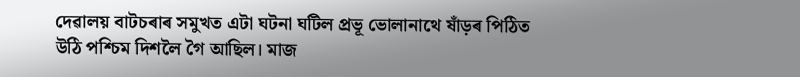দেৱালয় বাটচৰাৰ সমুখত এটা ঘটনা ঘটিল প্রভূ ভোলানাথে ষাঁড়ৰ পিঠিত উঠি পশ্চিম দিশলৈ গৈ আছিল। মাজ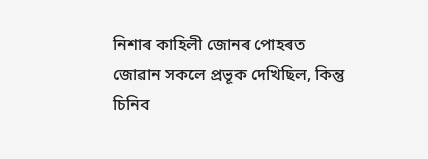নিশাৰ কাহিলী জোনৰ পোহৰত জোৱান সকলে প্রভূক দেখিছিল, কিন্তু চিনিব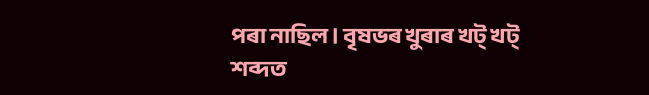পৰা নাছিল। বৃষভৰ খুৰাৰ খট্ খট্ শব্দত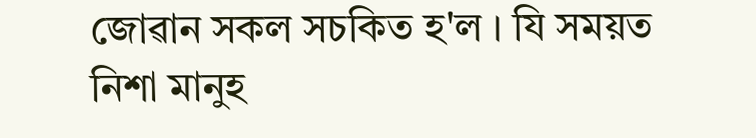জোৱান সকল সচকিত হ'ল । যি সময়ত নিশা মানুহ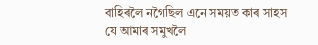বাহিৰলৈ নগৈছিল এনে সময়ত কাৰ সাহস যে আমাৰ সমুখলৈ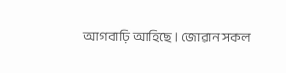আগবাঢ়ি আহিছে। জোৱান সকল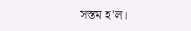সস্তম হ'ল।